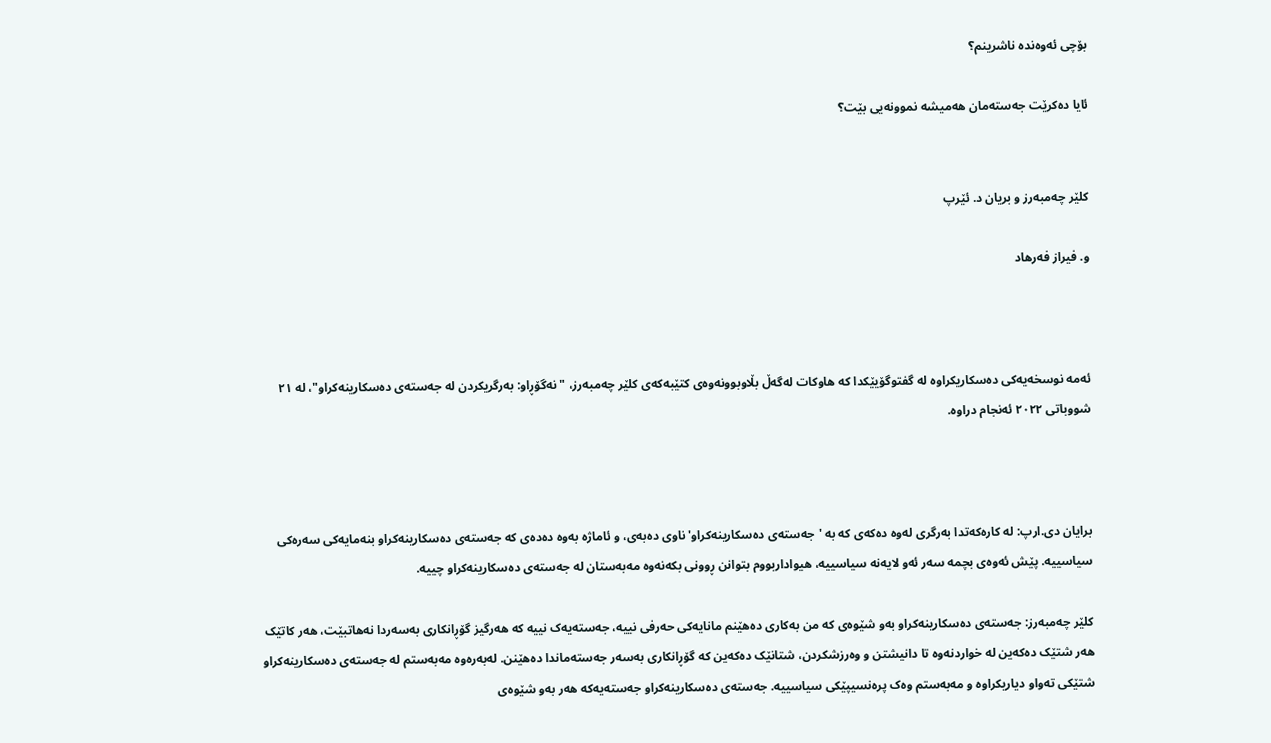بۆچی ئەوەندە ناشرینم؟

ئایا دەکرێت جەستەمان هەمیشە نموونەیی بێت؟


کلێر چەمبەرز و بریان د. ئێرپ

و. فیراز فەرهاد



ئەمە نوسخەیەکی دەسکاریکراوە لە گفتوگۆیێکدا کە هاوکات لەگەڵ بڵاوبوونەوەی کتێبەکەی کلێر چەمبەرز، "نەگۆڕاو: بەرگریکردن لە جەستەی دەسکارینەکراو"، لە ٢١ شووباتی ٢٠٢٢ ئەنجام دراوە.



برایان دی.ارپ: لە کارەکەتدا بەرگری لەوە دەکەی کە بە 'جەستەی دەسکارینەکراو' ناوی دەبەی، و ئاماژە بەوە دەدەی کە جەستەی دەسکارینەکراو بنەمایەکی سەرەکی سیاسییە. پێش ئەوەی بچمە سەر ئەو لایەنە سیاسییە، هیواداربووم بتوانن ڕوونی بکەنەوە مەبەستان لە جەستەی دەسکارینەکراو چییە.

کلێر چەمبەرز: جەستەی دەسکارینەکراو بەو شێوەی کە من بەکاری دەهێنم مانایەکی حەرفی نییە، جەستەیەک نییە کە هەرگیز گۆڕانکاری بەسەردا نەهاتبێت، هەر کاتێک هەر شتێک دەکەین لە خواردنەوە تا دانیشتن و وەرزشکردن، شتانێک دەکەین کە گۆڕانکاری بەسەر جەستەماندا دەهێنن. لەبەرەوە مەبەستم لە جەستەی دەسکارینەکراو شتێکی تەواو دیاریکراوە و مەبەستم وەک پرەنسیپێکی سیاسییە. جەستەی دەسکارینەکراو جەستەیەکە هەر بەو شێوەی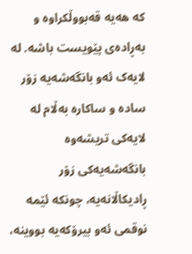کە هەیە قەبووڵکراوە و بەڕادەی پێویست باشە. لە لایەک ئەو بانگەشەیە زۆر سادە و ساکارە بەڵام لە لایەکی تریشەوە بانگەشەیەکی زۆر ڕادیکاڵانەیە، چونکە ئێمە نوقمی ئەو بیرۆکەیە بووینە،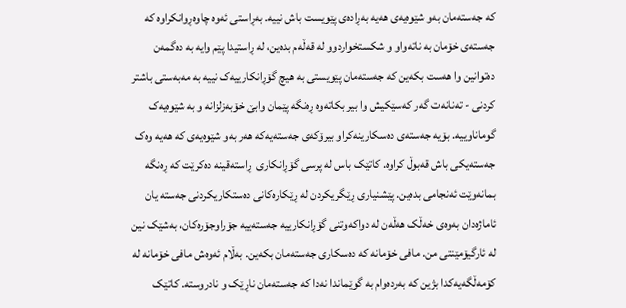کە جەستەمان بەو شێوەیەی هەیە بەڕادەی پێویست باش نییە. بەڕاستی ئەوە چاوەڕوانکراوە کە جەستەی خۆمان بە ناتەواو و شکستخواردوو لە قەڵەم بدەین، لە ڕاستیدا پێم وایە بە دەگمەن دەتوانین وا هەست بکەین کە جەستەمان پێویستی بە هیچ گۆڕانکارییەک نییە بە مەبەستی باشتر کردنی - تەنانەت گەر کەسێکیش وا بیر بکاتەوە ڕەنگە پێمان وابێ خۆبەزلزانە و بە شێوەیەک گوماناوییە. بۆیە جەستەی دەسکارینەکراو بیرۆکەی جەستەیەکە هەر بەو شێوەیەی کە هەیە وەک جەستەیکی باش قەبوڵ کراوە. کاتێک باس لە پرسی گۆڕانکاری  ڕاستەقینە دەکرێت کە ڕەنگە بمانەوێت ئەنجامی بدەین. پێشنیاری ڕێگریکردن لە ڕێکارەکانی دەستکاریکردنی جەستە یان ئاماژەدان بەوەی خەڵک هەڵەن لە دواکەوتنی گۆڕانکارییە جەستەییە جۆراوجۆرەکان، بەشێک نین لە ئارگیۆمێنتی من. مافی خۆمانە کە دەسکاری جەستەمان بکەین. بەڵام ئەوەش مافی خۆمانە لە کۆمەڵگەیەکدا بژین کە بەردەوام بە گوێماندا نەدا کە جەستەمان ناڕێک و نادروستە. کاتێک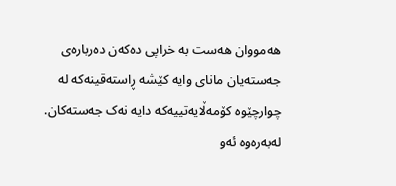هەمووان هەست بە خراپی دەکەن دەربارەی جەستەیان مانای وایە کێشە ڕاستەقینەکە لە چوارچێوە کۆمەڵایەتییەکە دایە نەک جەستەکان. لەبەرەوە ئەو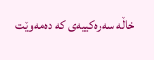خاڵە سەرەکییەی کە دەمەوێت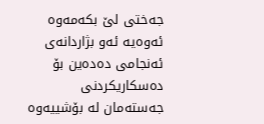جەختی لێ بکەمەوە ئەوەیە ئەو بژاردانەی ئەنجامی دەدەین بۆ دەسکاریکردنی جەستەمان لە بۆشییەوە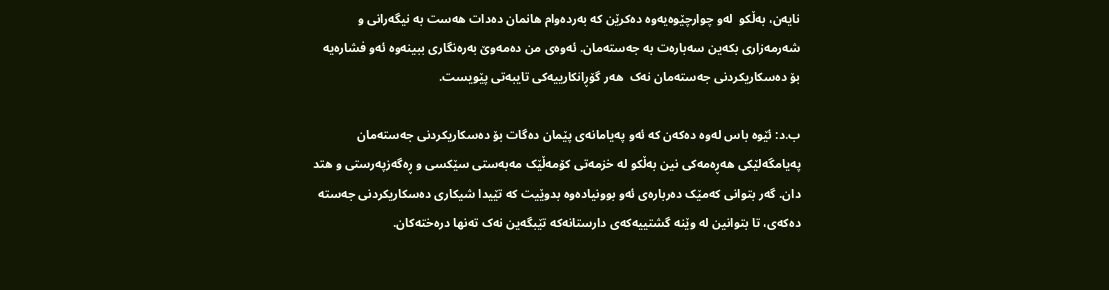نایەن، بەڵکو  لەو چوارچێوەیەوە دەکرێن کە بەردەوام هانمان دەدات هەست بە نیگەرانی و شەرمەزاری بکەین سەبارەت بە جەستەمان. ئەوەی من دەمەوێ بەرەنگاری ببینەوە ئەو فشارەیە بۆ دەسکاریکردنی جەستەمان نەک  هەر گۆڕانکارییەکی تایبەتی پێویست.

ب.د: ئێوە باس لەوە دەکەن کە ئەو پەیامانەی پێمان دەگات بۆ دەسکاریکردنی جەستەمان پەیامگەلێکی هەڕەمەکی نین بەڵکو لە خزمەتی کۆمەڵێک مەبەستی سێکسی و ڕەگەزپەرستی و هتد دان. گەر بتوانی کەمێک دەربارەی ئەو بوونیادەوە بدوێیت کە تێیدا شیکاری دەسکاریکردنی جەستە دەکەی، تا بتوانین لە وێنە گشتییەکەی دارستانەکە تێبگەین نەک تەنها درەختەکان.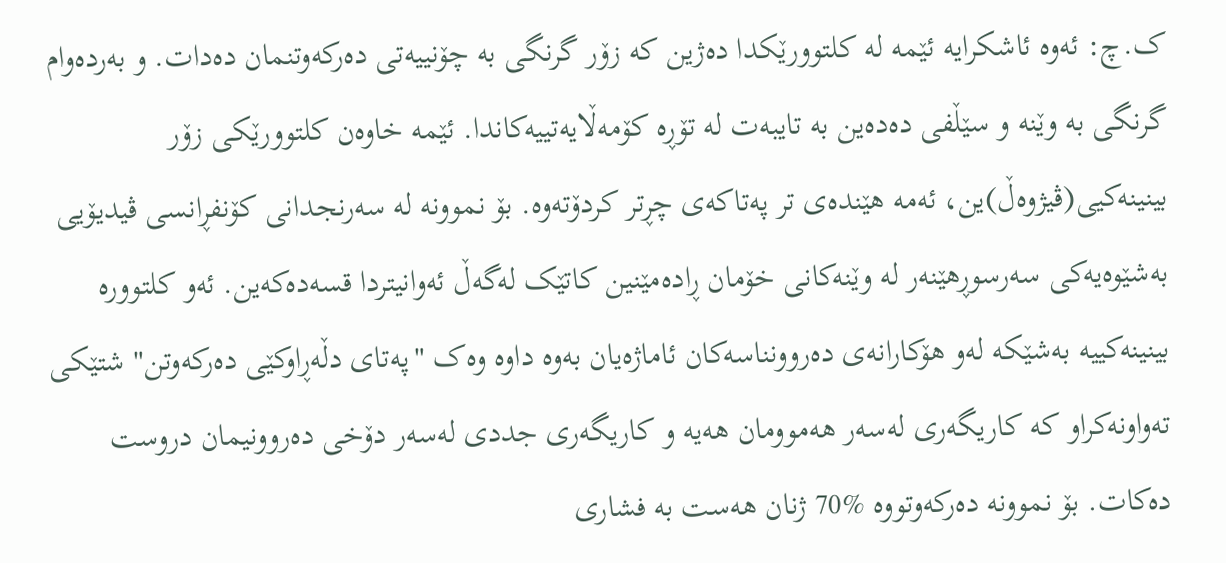ک.چ: ئەوە ئاشکرایە ئێمە لە کلتوورێکدا دەژین کە زۆر گرنگی بە چۆنییەتی دەرکەوتنمان دەدات. و بەردەوام گرنگی بە وێنە و سێڵفی دەدەین بە تایبەت لە تۆڕە کۆمەڵایەتییەکاندا. ئێمە خاوەن کلتوورێکی زۆر بینینەکیی(ڤیژوەڵ)ین، ئەمە هێندەی تر پەتاکەی چڕتر کردۆتەوە. بۆ نموونە لە سەرنجدانی کۆنفڕانسی ڤیدیۆیی بەشێوەیەکی سەرسوڕهێنەر لە وێنەکانی خۆمان ڕادەمێنین کاتێک لەگەڵ ئەوانیتردا قسەدەکەین. ئەو کلتوورە بینینەکییە بەشێکە لەو هۆکارانەی دەروونناسەکان ئاماژەیان بەوە داوە وەک "پەتای دڵەڕاوکێی دەرکەوتن" شتێکی تەواونەکراو کە کاریگەری لەسەر هەموومان هەیە و کاریگەری جددی لەسەر دۆخی دەروونیمان دروست دەکات. بۆ نموونە دەرکەوتووە %70 ژنان هەست بە فشاری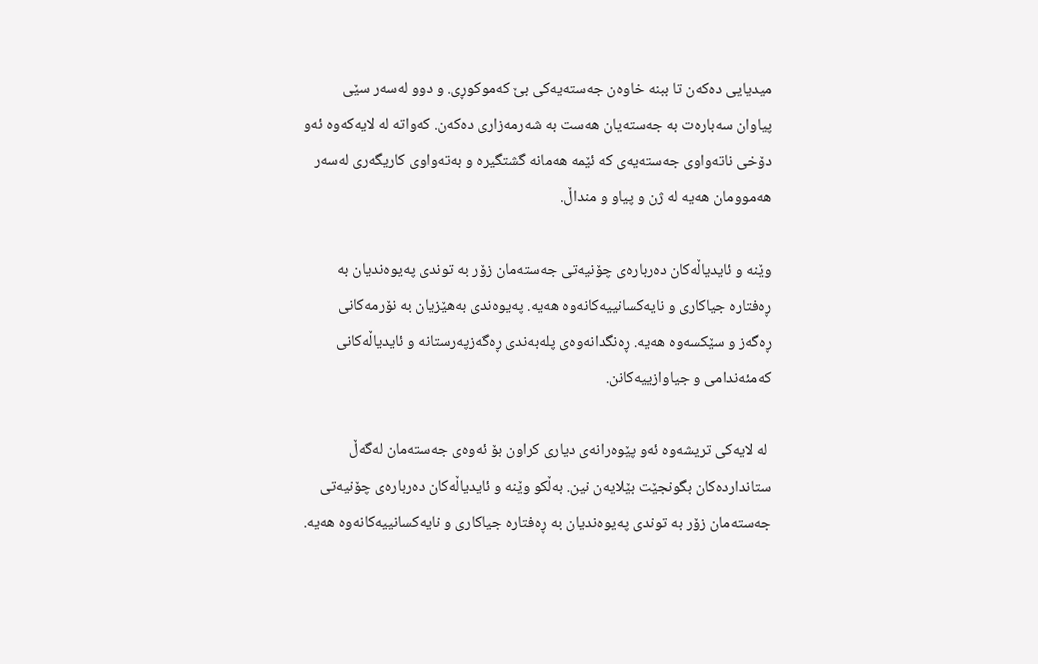میدیایی دەکەن تا ببنە خاوەن جەستەیەکی بێ کەموکوڕی. و دوو لەسەر سێی پیاوان سەبارەت بە جەستەیان هەست بە شەرمەزاری دەکەن. کەواتە لە لایەکەوە ئەو دۆخی ناتەواوی جەستەیەی کە ئێمە هەمانە گشتگیرە و بەتەواوی کاریگەری لەسەر هەموومان هەیە لە ژن و پیاو و منداڵ.

وێنە و ئایدیاڵەکان دەربارەی چۆنیەتی جەستەمان زۆر بە توندی پەیوەندیان بە ڕەفتارە جیاکاری و نایەکسانییەکانەوە هەیە. پەیوەندی بەهێزیان بە نۆرمەکانی ڕەگەز و سێکسەوە هەیە. ڕەنگدانەوەی پلەبەندی ڕەگەزپەرستانە و ئایدیاڵەکانی کەمئەندامی و جیاوازییەکانن.

 لە لایەکی تریشەوە ئەو پێوەرانەی دیاری کراون بۆ ئەوەی جەستەمان لەگەڵ ستانداردەکان بگونجێت بێلایەن نین. بەڵکو وێنە و ئایدیاڵەکان دەربارەی چۆنیەتی جەستەمان زۆر بە توندی پەیوەندیان بە ڕەفتارە جیاکاری و نایەکسانییەکانەوە هەیە.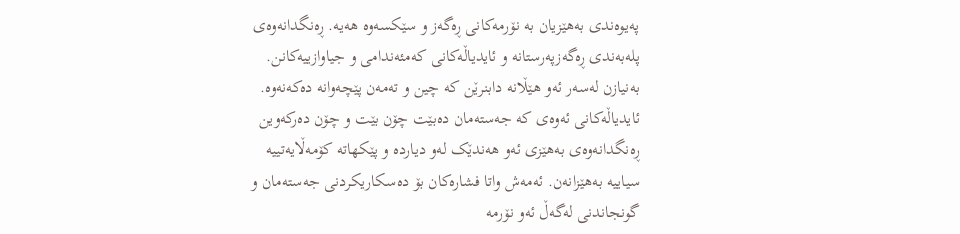پەیوەندی بەهێزیان بە نۆرمەکانی ڕەگەز و سێکسەوە هەیە. ڕەنگدانەوەی پلەبەندی ڕەگەزپەرستانە و ئایدیاڵەکانی کەمئەندامی و جیاوازییەکانن. بەنیازن لەسەر ئەو هێڵانە دابنرێن کە چین و تەمەن پێچەوانە دەکەنەوە. ئایدیاڵەکانی ئەوەی کە جەستەمان دەبێت چۆن بێت و چۆن دەرکەوین ڕەنگدانەوەی بەهێزی ئەو هەندێک لەو دیاردە و پێکهاتە کۆمەڵایەتییە سیاییە بەهێزانەن. ئەمەش واتا فشارەکان بۆ دەسکاریکردنی جەستەمان و گونجاندنی لەگەڵ ئەو نۆرمە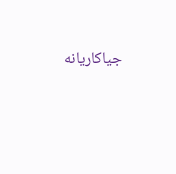جیاکاریانە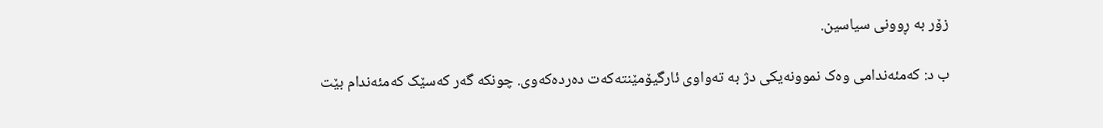زۆر بە ڕوونی سیاسین.

ب د: کەمئەندامی وەک نموونەیکی دژ بە تەواوی ئارگیۆمێنتەکەت دەردەکەوی. چونکە گەر کەسێک کەمئەندام بێت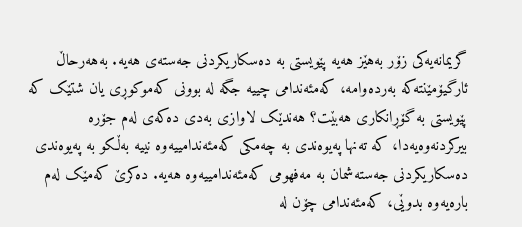گریمانەیەکی زۆر بەهێز هەیە پێویستی بە دەسکاریکردنی جەستەی هەیە. بەهەرحاڵ ئارگیۆمێنتەکە بەردەوامە، کەمئەندامی چییە جگە لە بوونی کەموکوڕی یان شتێک کە پێویستی بە گۆڕانکاری هەبێت؟ هەندێک لاوازی بەدی دەکەی لەم جۆرە بیرکردنەوەیەدا، کە تەنها پەیوەندی بە چەمکی کەمئەندامییەوە نییە بەڵکو بە پەیوەندی دەسکاریکردنی جەستەشمان بە مەفهومی کەمئەندامییەوە هەیە. دەکرێ کەمێک لەم بارەیەوە بدوێی، کەمئەندامی چۆن لە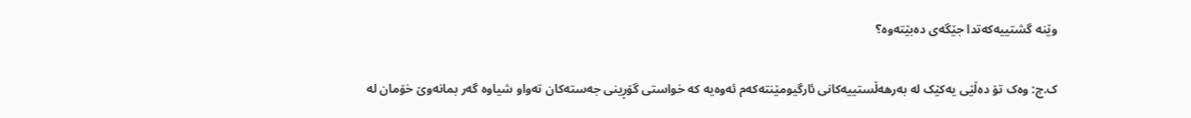وێنە گشتییەکەتدا جێگەی دەبێتەوە؟

ک.چ: وەک تۆ دەڵێی یەکێک لە بەرهەڵستییەکانی ئارگیومێنتەکەم ئەوەیە کە خواستی گۆڕینی جەستەکان تەواو شیاوە گەر بمانەوێ خۆمان لە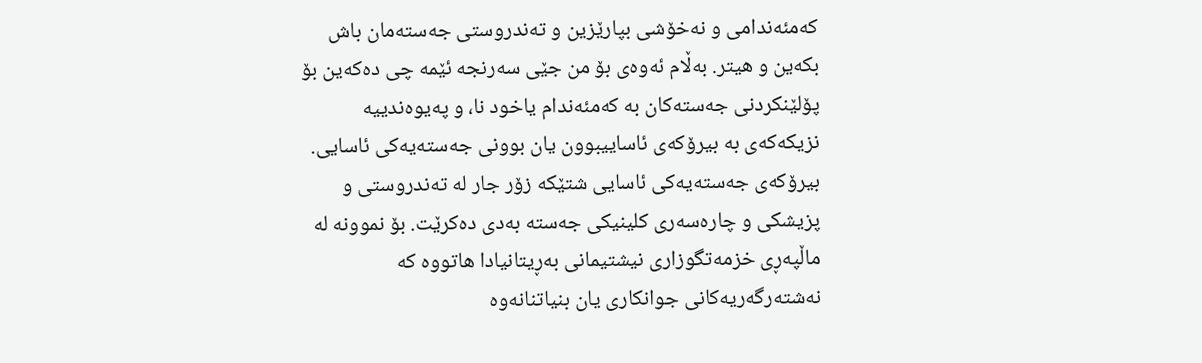کەمئەندامی و نەخۆشی بپارێزین و تەندروستی جەستەمان باش بکەین و هیتر. بەڵام ئەوەی بۆ من جێی سەرنجە ئێمە چی دەکەین بۆ پۆلێنکردنی جەستەکان بە کەمئەندام یاخود نا، و پەیوەندییە نزیکەکەی بە بیرۆکەی ئاساییبوون یان بوونی جەستەیەکی ئاسایی. بیرۆکەی جەستەیەکی ئاسایی شتێکە زۆر جار لە تەندروستی و پزیشکی و چارەسەری کلینیکی جەستە بەدی دەکرێت. بۆ نموونە لە ماڵپەڕی خزمەتگوزاری نیشتیمانی بەڕیتانیادا هاتووە کە نەشتەرگەریەکانی جوانکاری یان بنیاتنانەوە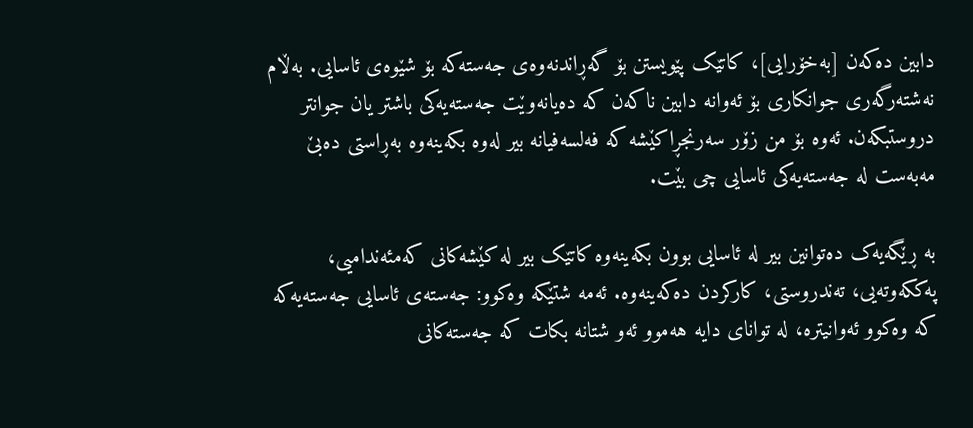دابین دەکەن [بەخۆرایی]، کاتێک پێویستن بۆ گەڕاندنەوەی جەستەکە بۆ شێوەی ئاسایی. بەڵام نەشتەرگەری جوانکاری بۆ ئەوانە دابین ناکەن کە دەیانەوێت جەستەیەکی باشتر یان جوانتر دروستبکەن. ئەوە بۆ من زۆر سەرنجڕاکێشە کە فەلسەفیانە بیر لەوە بکەینەوە بەڕاستی دەبێ مەبەست لە جەستەیەکی ئاسایی چی بێت.

بە ڕێگەیەک دەتوانین بیر لە ئاسایی بوون بکەینەوە کاتێک بیر لە کێشەکانی کەمئەندامیی، پەککەوتەیی، تەندروستی، کارکردن دەکەینەوە. ئەمە شتێکە وەکوو: جەستەی ئاسایی جەستەیەکە کە وەکوو ئەوانیترە، لە توانای دایە هەموو ئەو شتانە بکات کە جەستەکانی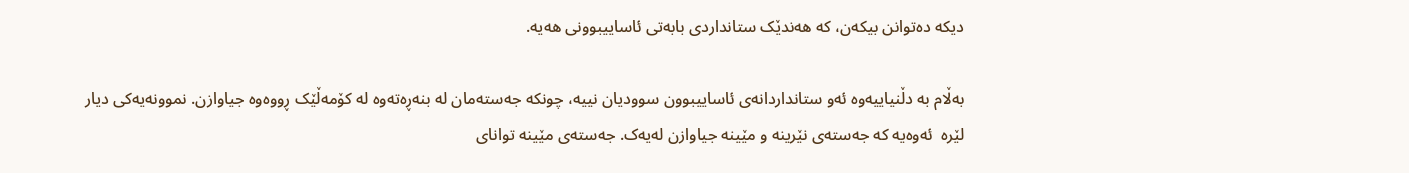دیکە دەتوانن بیکەن، کە هەندێک ستانداردی بابەتی ئاساییبوونی هەیە.

بەڵام بە دڵنیاییەوە ئەو ستانداردانەی ئاساییبوون سوودیان نییە، چونکە جەستەمان لە بنەڕەتەوە لە کۆمەڵێک ڕووەوە جیاوازن. نموونەیەکی دیار لێرە  ئەوەیە کە جەستەی نێرینە و مێینە جیاوازن لەیەک. جەستەی مێینە توانای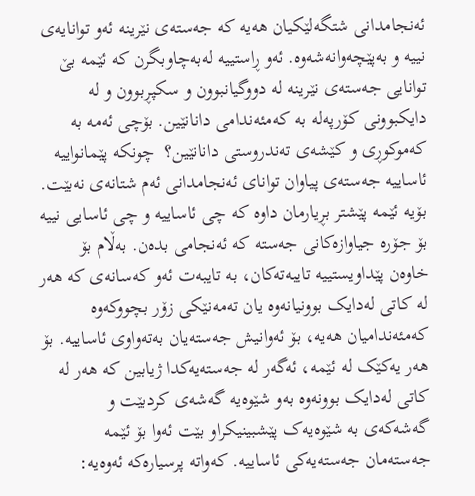ئەنجامدانی شتگەلێکیان هەیە کە جەستەی نێرینە ئەو توانایەی نییە و بەپێچەوانەشەوە. ئەو ڕاستییە لەبەچاوبگرن کە ئێمە بێ توانایی جەستەی نێرینە لە دووگیانبوون و سکپڕبوون و لە دایکبوونی کۆرپەلە بە کەمئەندامی دانانێین. بۆچی ئەمە بە کەموکوڕی و کێشەی تەندروستی دانانێین؟  چونکە پێمانواییە ئاساییە جەستەی پیاوان توانای ئەنجامدانی ئەم شتانەی نەبێت. بۆیە ئێمە پێشتر بڕیارمان داوە کە چی ئاساییە و چی ئاسایی نییە بۆ جۆرە جیاوازەکانی جەستە کە ئەنجامی بدەن. بەڵام بۆ خاوەن پێداویستییە تایبەتەکان، بە تایبەت ئەو کەسانەی کە هەر لە کاتی لەدایک بوونیانەوە یان تەمەنێکی زۆر بچووکەوە کەمئەندامیان هەیە، بۆ ئەوانیش جەستەیان بەتەواوی ئاساییە. بۆ هەر یەکێک لە ئێمە، ئەگەر لە جەستەیەکدا ژیابین کە هەر لە کاتی لەدایک بوونەوە بەو شێوەیە گەشەی کردبێت و گەشەکەی بە شێوەیەک پێشبینیکراو بێت ئەوا بۆ ئێمە جەستەمان جەستەیەکی ئاساییە. کەواتە پرسیارەکە ئەوەیە: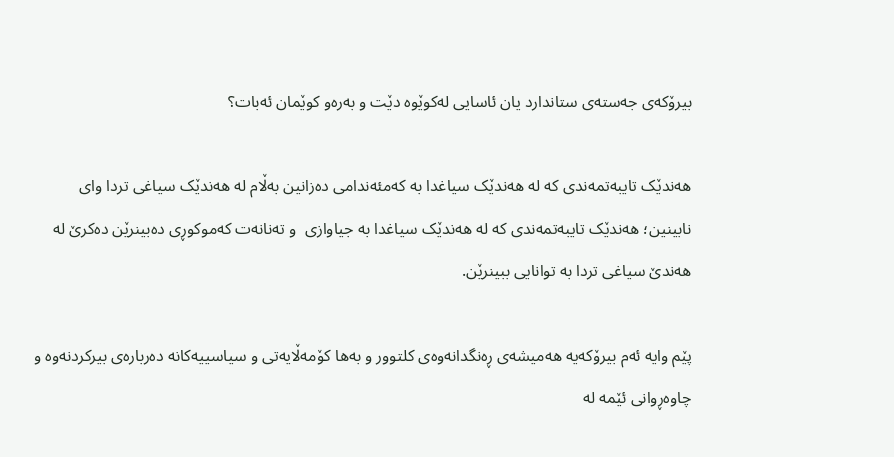بیرۆکەی جەستەی ستاندارد یان ئاسایی لەکوێوە دێت و بەرەو کوێمان ئەبات؟

هەندێک تایبەتمەندی کە لە هەندێک سیاغدا بە کەمئەندامی دەزانین بەڵام لە هەندێک سیاغی تردا وای نابینین؛ هەندێک تایبەتمەندی کە لە هەندێک سیاغدا بە جیاوازی  و تەنانەت کەموکوڕی دەبینرێن دەکرێ لە هەندێ سیاغی تردا بە توانایی ببینرێن.

پێم وایە ئەم بیرۆکەیە هەمیشەی ڕەنگدانەوەی کلتوور و بەها کۆمەڵایەتی و سیاسییەکانە دەربارەی بیرکردنەوە و چاوەڕوانی ئێمە لە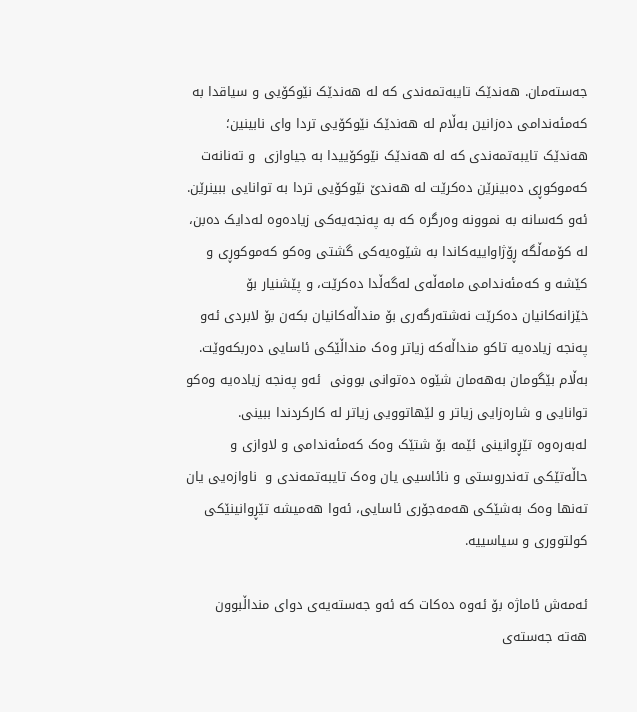جەستەمان. هەندێک تایبەتمەندی کە لە هەندێک نێوکۆیی و سیاقدا بە کەمئەندامی دەزانین بەڵام لە هەندێک نێوکۆیی تردا وای نابینین؛ هەندێک تایبەتمەندی کە لە هەندێک نێوکۆییدا بە جیاوازی  و تەنانەت کەموکوڕی دەبینرێن دەکرێت لە هەندێ نێوکۆیی تردا بە توانایی ببینرێن. ئەو کەسانە بە نموونە وەرگرە کە بە پەنجەیەکی زیادەوە لەدایک دەبن، لە کۆمەڵگە ڕۆژاواییەکاندا بە شێوەیەکی گشتی وەکو کەموکوڕی و کێشە و کەمئەندامی مامەڵەی لەگەڵدا دەکرێت، و پێشنیار بۆ خێزانەکانیان دەکرێت نەشتەرگەری بۆ منداڵەکانیان بکەن بۆ لابردی ئەو پەنجە زیادەیە تاکو منداڵەکە زیاتر وەک منداڵێکی ئاسایی دەربکەوێت. بەڵام بێگومان بەهەمان شێوە دەتوانی بوونی  ئەو پەنجە زیادەیە وەکو توانایی و شارەزایی زیاتر و لێهاتوویی زیاتر لە کارکردندا ببینی. لەبەرەوە تێڕوانینی ئێمە بۆ شتێک وەک کەمئەندامی و لاوازی و حاڵەتێکی تەندروستی و نائاسیی یان وەک تایبەتمەندی و  ناوازەیی یان تەنها وەک بەشێکی هەمەجۆری ئاسایی، ئەوا هەمیشە تێڕوانینێکی کولتووری و سیاسییە.

ئەمەش ئاماژە بۆ ئەوە دەکات کە ئەو جەستەیەی دوای منداڵبوون هەتە جەستەی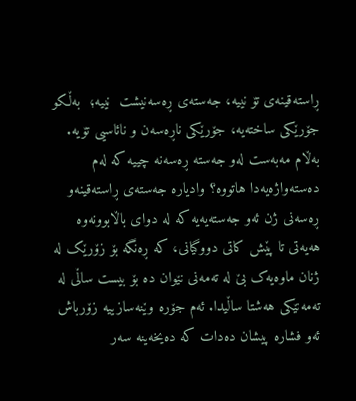ڕاستەقینەی تۆ نییە، جەستەی ڕەسەنیشت  نییە؛  بەڵکو جۆرێکی ساختەیە، جۆرێکی ناڕەسەن و نائاسیی تۆیە. بەڵام مەبەست لەو جەستە ڕەسەنە چییە کە لەم دەستەواژەیەدا هاتووە؟ وادیارە جەستەی ڕاستەقینەو ڕەسەنی ژن ئەو جەستەیەیە کە لە دوای باڵابوونەوە هەیەتی تا پێش کاتی دووگیانی، کە ڕەنگە بۆ زۆرێک لە ژنان ماوەیەک بێ لە تەمەنی نێوان دە بۆ بیست ساڵی لە تەمەنێکی هەشتا ساڵیدا. ئەم جۆرە وێنەسازییە زۆرباش ئەو فشارە پیشان دەدات کە دەیخەینە سەر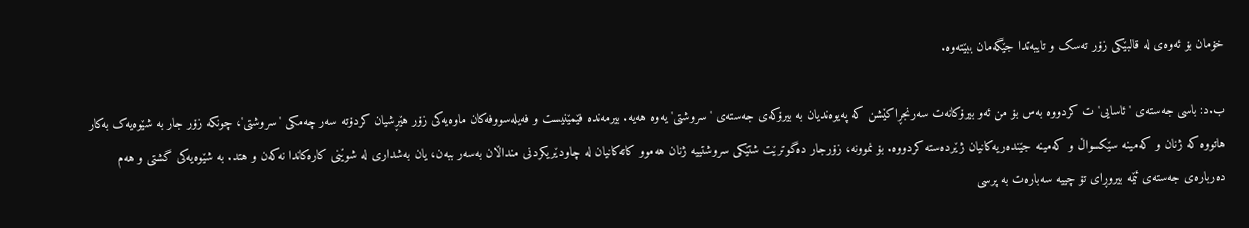خۆمان بۆ ئەوەی لە قالبێکی زۆر تەسک و تایبەتدا جێگەمان ببێتەوە.

ب.د: باسی جەستەی 'ئاسایی'ت کردووە بەس بۆ من ئەو بیرۆکانەت سەرنجڕاکێشن کە پەیوەندیان بە بیرۆکەی جەستەی 'سروشتی'یەوە هەیە. بیرمەندە فێمێنیست و فەیلەسووفەکان ماوەیەکی زۆر هێڕشیان کردۆتە سەر چەمکی 'سروشتی'، چونکە زۆر جار بە شێوەیەک بەکار هاتووە کە ژنان و کەمینە سێکسواڵ و کەمینە جێندەریەکانیان ژێردەستە کردووە. بۆ نموونە، زۆرجار دەگوترێت شتێکی سروشتییە ژنان هەموو کاتەکانیان لە چاودێریکردنی منداڵان بەسەر ببەن، یان بەشداری لە شوێنی کارەکاندا نەکەن و هتد. بە شێوەیەکی گشتی و هەم دەربارەی جەستەی ئێمە بیروڕای تۆ چییە سەبارەت بە پرسی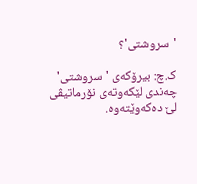'سروشتی'؟

ک.چ: بیرۆکەی 'سروشتی' چەندی لێکەوتەی نۆرماتیڤی لێ دەکەوێتەوە.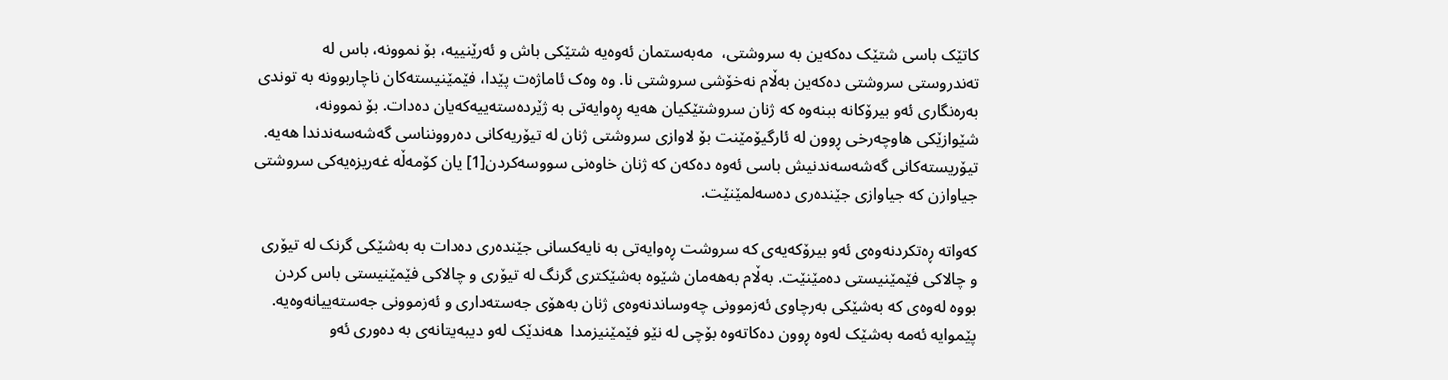کاتێک باسی شتێک دەکەین بە سروشتی،  مەبەستمان ئەوەیە شتێکی باش و ئەرێنییە، بۆ نموونە، باس لە تەندروستی سروشتی دەکەین بەڵام نەخۆشی سروشتی نا. وە وەک ئاماژەت پێدا، فێمێنیستەکان ناچاربوونە بە توندی بەرەنگاری ئەو بیرۆکانە ببنەوە کە ژنان سروشتێکیان هەیە ڕەوایەتی بە ژێردەستەییەکەیان دەدات. بۆ نموونە، شێوازێکی هاوچەرخی ڕوون لە ئارگیۆمێنت بۆ لاوازی سروشتی ژنان لە تیۆریەکانی دەروونناسی گەشەسەندندا هەیە. تیۆریستەکانی گەشەسەندنیش باسی ئەوە دەکەن کە ژنان خاوەنی سووسەکردن[1] یان کۆمەڵە غەریزەیەکی سروشتی جیاوازن کە جیاوازی جێندەری دەسەلمێنێت.

کەواتە ڕەتکردنەوەی ئەو بیرۆکەیەی کە سروشت ڕەوایەتی بە نایەکسانی جێندەری دەدات بە بەشێکی گرنک لە تیۆری و چالاکی فێمێنیستی دەمێنێت. بەڵام بەهەمان شێوە بەشێکتری گرنگ لە تیۆری و چالاکی فێمێنیستی باس کردن بووە لەوەی کە بەشێکی بەرچاوی ئەزموونی چەوساندنەوەی ژنان بەهۆی جەستەداری و ئەزموونی جەستەییانەوەیە. پێموایە ئەمە بەشێک لەوە ڕوون دەکاتەوە بۆچی لە نێو فێمێنیزمدا  هەندێک لەو دیبەیتانەی بە دەوری ئەو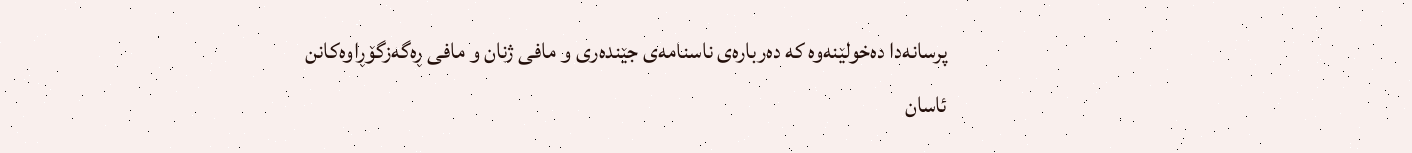پرسانەدا دەخولێنەوە کە دەربارەی ناسنامەی جێندەری و مافی ژنان و مافی ڕەگەزگۆڕاوەکانن ئاسان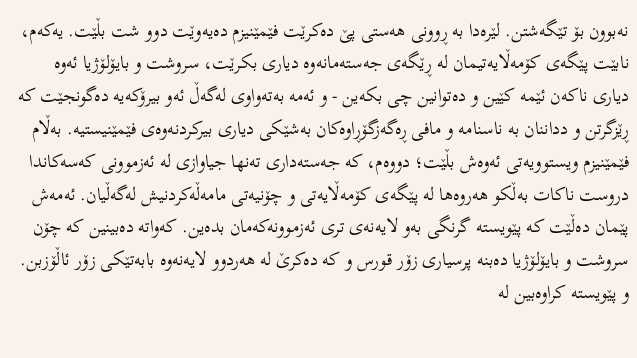نەبوون بۆ تێگەشتن. لێرەدا بە ڕوونی هەستی پێ دەکرێت فێمێنیزم دەیەوێت دوو شت بڵێت. یەکەم، نابێت پێگەی کۆمەڵایەتیمان لە ڕێگەی جەستەمانەوە دیاری بکرێت، سروشت و بایۆلۆژیا ئەوە دیاری ناکەن ئێمە کێین و دەتوانین چی بکەین - و ئەمە بەتەواوی لەگەڵ ئەو بیرۆکەیە دەگونجێت کە  ڕێزگرتن و دداننان بە ناسنامە و مافی ڕەگەزگۆڕاوەکان بەشێکی دیاری بیرکردنەوەی فێمێنیستیە. بەڵام فێمێنیزم ویستوویەتی ئەوەش بڵێت؛ دووەم، کە جەستەداری تەنها جیاوازی لە ئەزموونی کەسەکاندا دروست ناکات بەڵکو هەروەها لە پێگەی کۆمەڵایەتی و چۆنیەتی مامەڵەکردنیش لەگەڵیان. ئەمەش پێمان دەڵێت کە پێویستە گرنگی بەو لایەنەی تری ئەزموونەکەمان بدەین. کەواتە دەبینین کە چۆن سروشت و بایۆلۆژیا دەبنە پرسیاری زۆر قورس و کە دەکرێ لە هەردوو لایەنەوە بابەتێکی زۆر ئاڵۆزبن. و پێویستە کراوەبین لە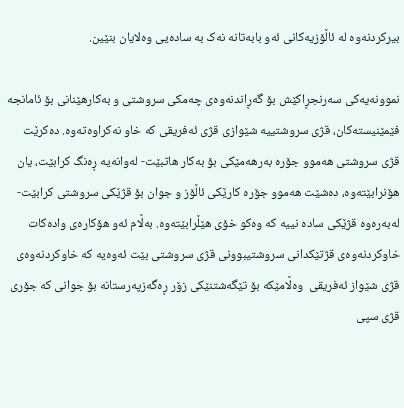بیرکردنەوە لە ئاڵۆزیەکانی ئەو بابەتانە نەک بە سادەیی وەلایان بنێین.

نموونەیەکی سەرنجڕاکێش بۆ گەڕاندنەوەی چەمکی سروشتی و بەکارهێنانی بۆ ئامانجە فێمێنیستەکان، قژی سروشتییە شێوازی قژی ئەفریقی کە خاو نەکراوەتەوە. دەکرێت قژی سروشتی هەموو جۆرە بەرهەمێکی بۆ بەکار هاتبێت- لەوانەیە ڕەنگ کرابێت، یان هۆنرابێتەوە، دەشێت هەموو جۆرە کارێکی ئاڵۆز و جوان بۆ قژێکی سروشتی کرابێت- لەبەرەوە قژێکی سادە نییە کە وەکو خۆی هێڵرابێتەوە. بەڵام ئەو هۆکارەی وادەکات خاوکردنەوەی قژتێکدانی سروشتیبوونی قژی سروشتی بێت ئەوەیە کە خاوکردنەوەی قژی شێواز ئەفریقی  وەڵامێکە بۆ تێگەشتنێکی زۆر ڕەگەزپەرستانە بۆ جوانی کە جۆری قژی سپی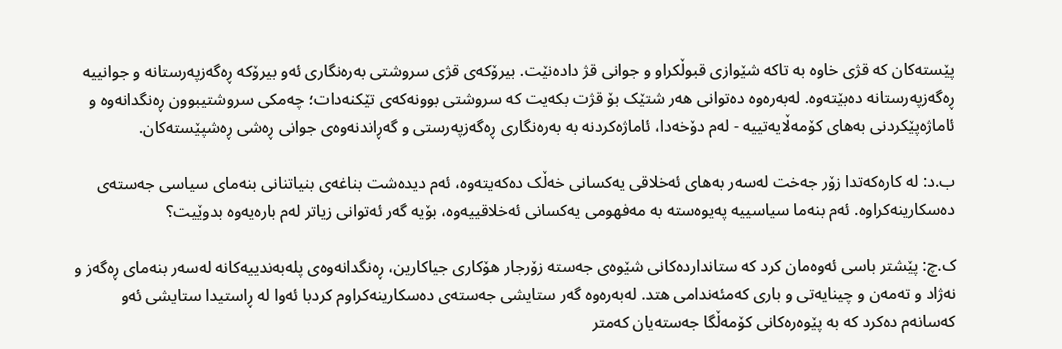پێستەکان کە قژی خاوە بە تاکە شێوازی قبوڵکراو و جوانی قژ دادەنێت. بیرۆکەی قژی سروشتی بەرەنگاری ئەو بیرۆکە ڕەگەزپەرستانە و جوانییە ڕەگەزپەرستانە دەبێتەوە. لەبەرەوە دەتوانی هەر شتێک بۆ قژت بکەیت کە سروشتی بوونەکەی تێکنەدات؛ چەمکی سروشتیبوون ڕەنگدانەوە و ئاماژەپێکردنی بەهای کۆمەڵایەتییە - لەم دۆخەدا، ئاماژەکردنە بە بەرەنگاری ڕەگەزپەرستی و گەڕاندنەوەی جوانی ڕەشی ڕەشپێستەکان.

ب.د: لە کارەکەتدا زۆر جەخت لەسەر بەهای ئەخلاقی یەکسانی خەڵک دەکەیتەوە، ئەم دیدەشت بناغەی بنیاتنانی بنەمای سیاسی جەستەی دەسکارینەکراوە. ئەم بنەما سیاسییە پەیوەستە بە مەفهومی یەکسانی ئەخلاقییەوە، بۆیە گەر ئەتوانی زیاتر لەم بارەیەوە بدوێیت؟

ک.چ: پێشتر باسی ئەوەمان کرد کە ستانداردەکانی شێوەی جەستە زۆرجار هۆکاری جیاکارین، ڕەنگدانەوەی پلەبەندییەکانە لەسەر بنەمای ڕەگەز و نەژاد و تەمەن و چینایەتی و باری کەمئەندامی هتد. لەبەرەوە گەر ستایشی جەستەی دەسکارینەکراوم کردبا ئەوا لە ڕاستیدا ستایشی ئەو کەسانەم دەکرد کە بە پێوەرەکانی کۆمەڵگا جەستەیان کەمتر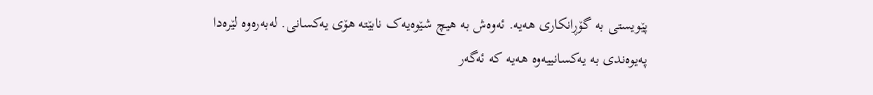پێویستی بە گۆڕانکاری هەیە. ئەوەش بە هیچ شێوەیەک نابێتە هۆی یەکسانی. لەبەرەوە لێرەدا پەیوەندی بە یەکسانییەوە هەیە کە ئەگەر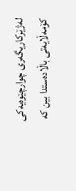لەژێرکاریگەری چوارچێوەیەکی کۆمەڵایەتی باڵادەستدا بین کە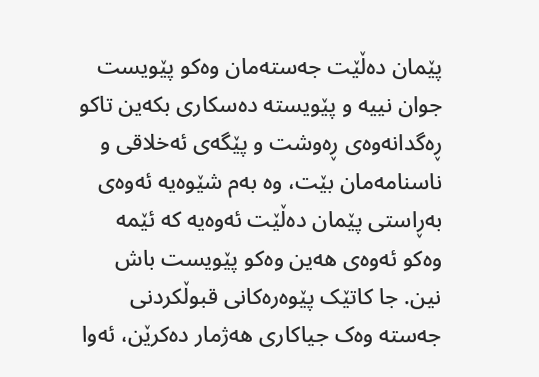پێمان دەڵێت جەستەمان وەکو پێویست جوان نییە و پێویستە دەسکاری بکەین تاکو ڕەگدانەوەی ڕەوشت و پێگەی ئەخلاقی و ناسنامەمان بێت، وە بەم شێوەیە ئەوەی بەڕاستی پێمان دەڵێت ئەوەیە کە ئێمە وەکو ئەوەی هەین وەکو پێویست باش نین. جا کاتێک پێوەرەکانی قبوڵکردنی جەستە وەک جیاکاری هەژمار دەکرێن، ئەوا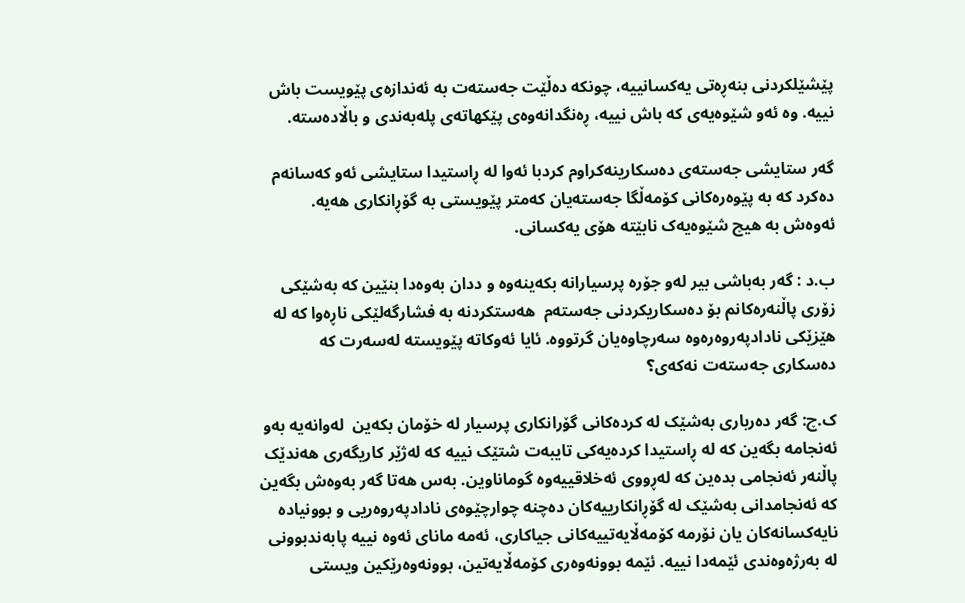پێشێلکردنی بنەڕەتی یەکسانییە، چونکە دەڵێت جەستەت بە ئەندازەی پێویست باش نییە. وە ئەو شێوەیەی کە باش نییە، ڕەنگدانەوەی پێکهاتەی پلەبەندی و باڵادەستە.

گەر ستایشی جەستەی دەسکارینەکراوم کردبا ئەوا لە ڕاستیدا ستایشی ئەو کەسانەم دەکرد کە بە پێوەرەکانی کۆمەڵگا جەستەیان کەمتر پێویستی بە گۆڕانکاری هەیە. ئەوەش بە هیچ شێوەیەک نابێتە هۆی یەکسانی.

ب.د : گەر بەباشی بیر لەو جۆرە پرسیارانە بکەینەوە و ددان بەوەدا بنێین کە بەشێکی زۆری پاڵنەرەکانم بۆ دەسکاریکردنی جەستەم  هەستکردنە بە فشارگەلێکی ناڕەوا کە لە هێزێکی نادادپەروەرەوە سەرچاوەیان گرتووە. ئایا ئەوکاتە پێویستە لەسەرت کە دەسکاری جەستەت نەکەی؟

ک.چ: گەر دەرباری بەشێک لە کردەکانی گۆرانکاری پرسیار لە خۆمان بکەین  لەوانەیە بەو ئەنجامە بگەین کە لە ڕاستیدا کردەیەکی تایبەت شتێک نییە کە لەژێر کاریگەری هەندێک پاڵنەر ئەنجامی بدەین کە لەڕووی ئەخلاقییەوە گوماناوین. بەس هەتا گەر بەوەش بگەین کە ئەنجامدانی بەشێک لە گۆڕانکارییەکان دەچنە چوارچێوەی نادادپەروەریی و بوونیادە نایەکسانەکان یان نۆرمە کۆمەڵایەتییەکانی جیاکاری، ئەمە مانای ئەوە نییە پابەندبوونی لە بەرژەوەندی ئێمەدا نییە. ئێمە بوونەوەری کۆمەڵایەتین، بوونەوەرێکین ویستی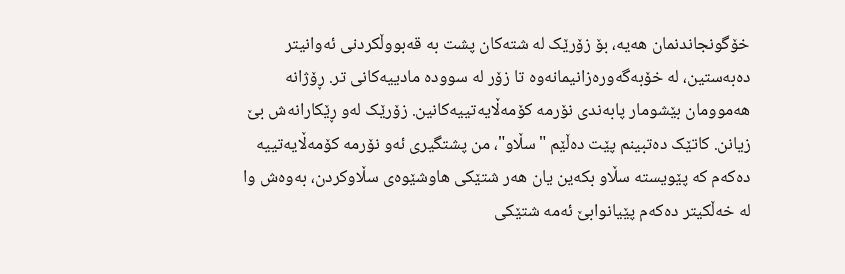خۆگونجاندنمان هەیە، بۆ زۆرێک لە شتەکان پشت بە قەبووڵکردنی ئەوانیتر دەبەستین، لە خۆبەگەورەزانیمانەوە تا زۆر لە سوودە مادییەکانی تر. ڕۆژانە هەموومان بێشومار پابەندی نۆرمە کۆمەڵایەتییەکانین. زۆرێک لەو ڕێکارانەش بێ زیانن. کاتێک دەتبینم پێت دەڵێم "سڵاو"، من پشتگیری ئەو نۆرمە کۆمەڵایەتییە دەکەم کە پێویستە سڵاو بکەین یان هەر شتێکی هاوشێوەی سڵاوکردن، بەوەش وا لە خەڵکیتر دەکەم پێیانوابێ ئەمە شتێکی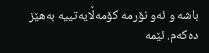باشە و ئەو نۆرمە کۆمەڵایەتییە بەهێز دەکەم. ئێمە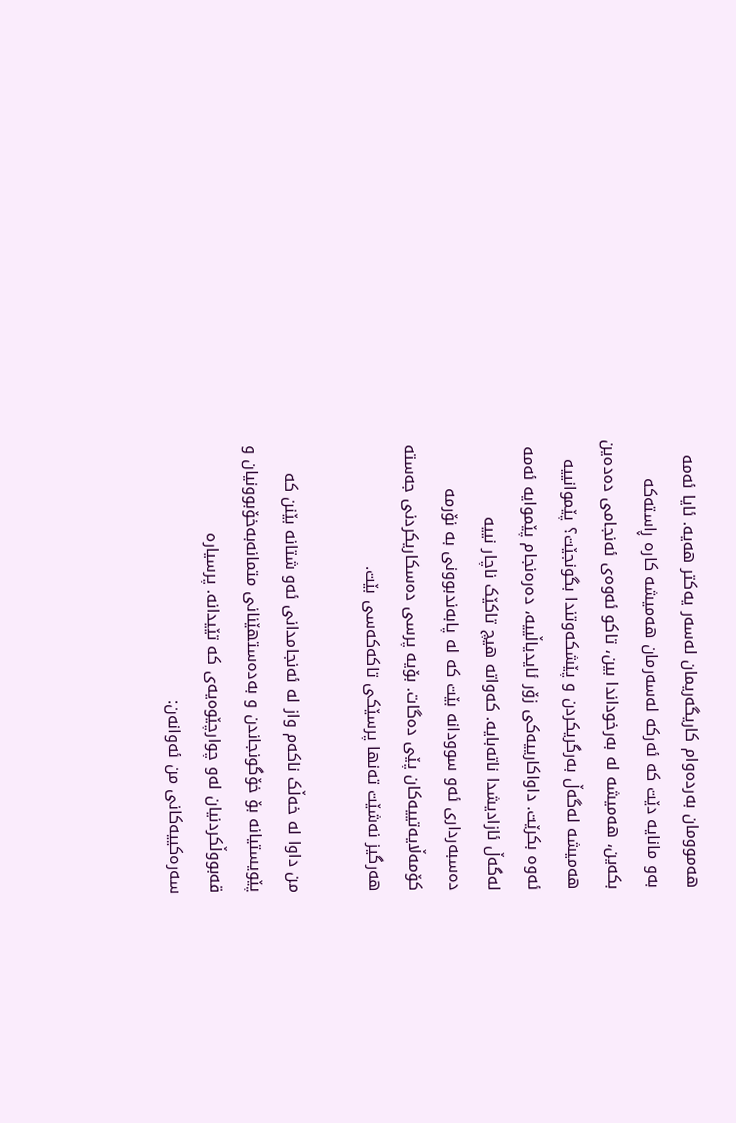هەموومان بەردەوام کاریگەریمان لەسەر یەکتر هەیە. ئایا ئەمە بەو مانایە دێت کە ئەرکە لەسەرمان هەمیشە کارە ڕاستەکە بکەین، هەمیشە لە بەرخوداندا بین، تاکو ئەوەی ئەنجامی دەدەین هەمیشە لەگەڵ بەرگریکردن و پێشکەوتندا بگونجێت؟ پێموانییە ئەوە بکرێت. داواکارییەکی زۆر ئایدیاڵییە، دەرەنجام پێموایە ئەمە لەگەڵ ئازادیشدا ناتەبایە. کەواتە هیچ تاکێک ناچار نییە دەسبەرداری ئەو سوودانە بێت کە لە پابەندبوونی بە نۆرمە کۆمەڵایەتییەکان پێی دەگات. بۆیە پرسی دەسکاریکردنی جەستە هەرگیز نەشێت تەنها پرسێکی تاکەکەسی بێت.

من داوا لە خەڵک ناکەم واز لە ئەنجامدانی ئەو شتانە بێنن کە پێویستیانە بۆ خۆگونجاندن و بەدەستهێنانی متمانەبەخۆبوونیان و قەبووڵکردنیان لەو چوارچێوەیەی کە تێیدانە. پرسیارە سەرەکییەکانی من ئەوانەن: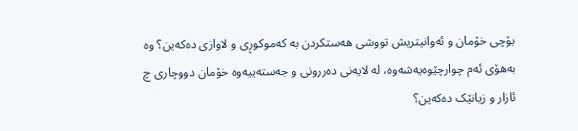بۆچی خۆمان و ئەوانیتریش تووشی هەستکردن بە کەموکوڕی و لاوازی دەکەین؟ وە بەهۆی ئەم چوارچێوەیەشەوە، لە لایەنی دەررونی و جەستەییەوە خۆمان دووچاری چ ئازار و زیانێک دەکەین؟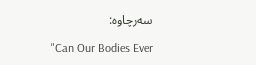سەرچاوە:

"Can Our Bodies Ever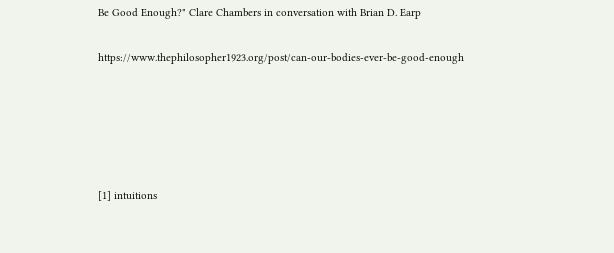Be Good Enough?" Clare Chambers in conversation with Brian D. Earp

https://www.thephilosopher1923.org/post/can-our-bodies-ever-be-good-enough





[1] intuitions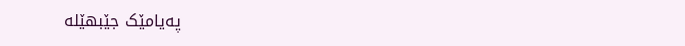پەیامێک جێبهێلە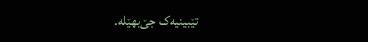تێبینیەک جێ‌بهێلە.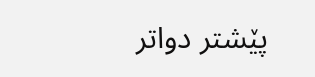پێشتر دواتر